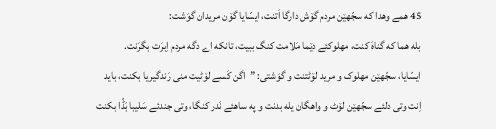45 همے وهدا که سجّهێن مردم گۆش دارگا اَتنت، ایسّایا گۆن مریدان گوَشت:
بله هما که گناهَ کنت، مهلوکئے دێما مَلامت کنگ ببیت، تانکه اے دگه مردم اِبرَت بگرَنت.
ایسّایا، سجّهێن مهلوک و مرید لۆٹتنت و گوَشتی: ”اگن کَسے لۆٹیت منی رَندگیریا بکنت، باید اِنت وتی دلئے سجّهێن لۆٹ و واهگان یله بدنت و په ساهئے نَدر کنگا، وتی جندئے سَلیبا بَڈّا بکنت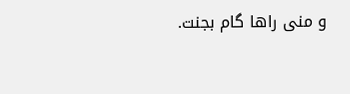و منی راها گام بجنت.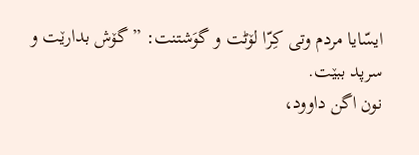ایسّایا مردم وتی کِرّا لۆٹت و گوَشتنت: ”گۆش بدارێت و سرپد ببێت.
نون اگن داوود،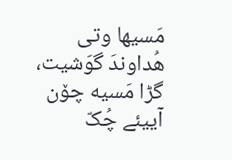مَسیها وتی هُداوندَ گوَشیت، گڑا مَسیه چۆن آییئے چُکّ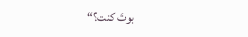بوتَ کنت؟“